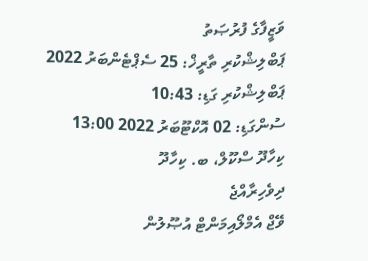ވަޒީފާގެ ފުރުޞަތު
ޕަބްލިޝްކުރި ތާރީޚް: 25 ސެޕްޓެންބަރު 2022
ޕަބްލިޝްކުރި ގަޑި: 10:43
ސުންގަޑި: 02 އޮކްޓޫބަރު 2022 13:00
ކިހާދޫ ސްކޫލް، ބ. ކިހާދޫ
ދިވެހިރާއްޖެ
ވޭޖް އެމްލޯއިމަންޓް އުޞޫލުން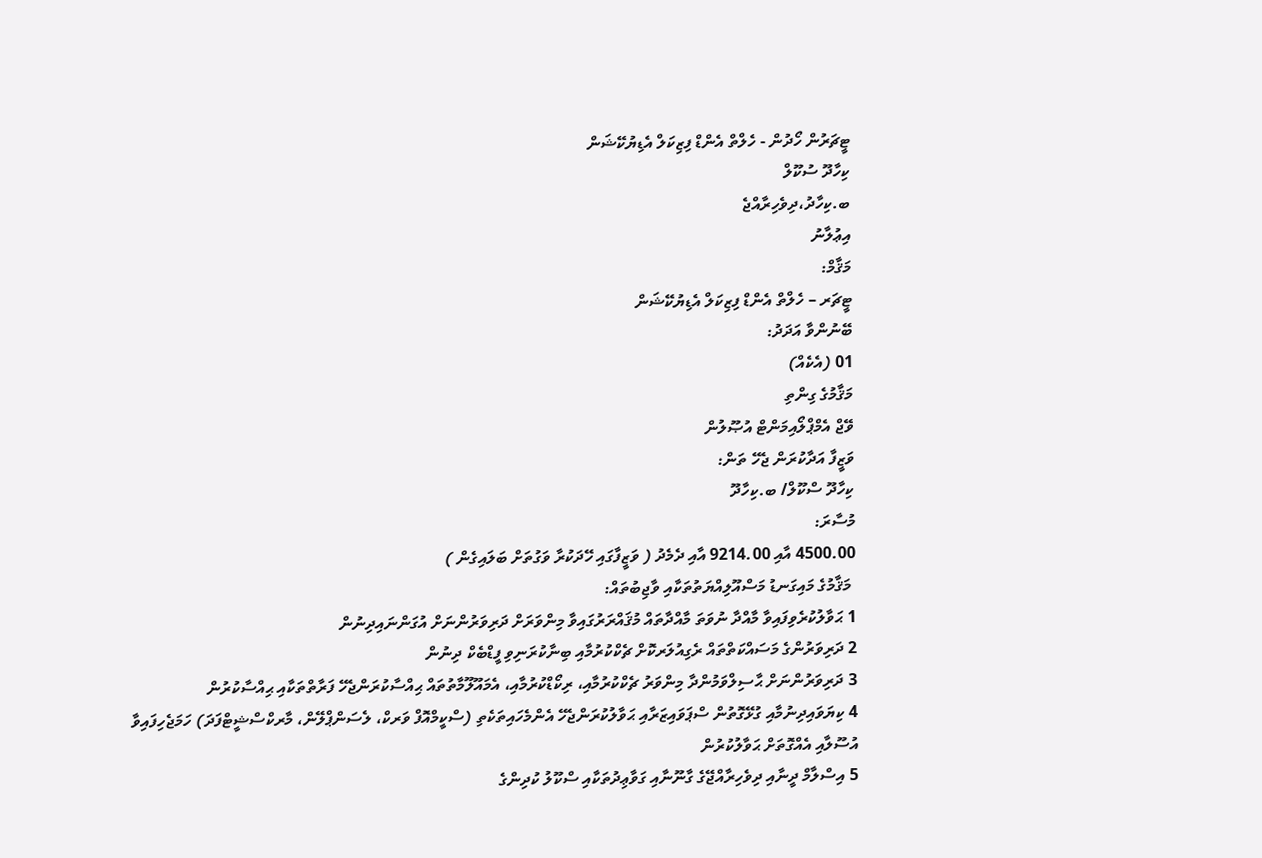ޓީޗަރުން ހޯދުން - ހެލްތް އެންޑް ފިޒިކަލް އެޑިޔުކޭޝަން
ކިހާދޫ ސުކޫލް
ބ.ކިހާދު،ދިވެހިރާއްޖެ
އިޢުލާނު
މަޤާމް:
ޓީޗަރ – ހެލްތް އެންޑް ފިޒިކަލް އެޑިޔުކޭޝަން
ބޭނުންވާ އަދަދު:
01 (އެކެއް)
މަޤާމުގެ ގިންތި
ވޭޖް އެމްޕްލޯއިމަންޓް އުޞޫލުން
ވަޒީފާ އަދާކުރަން ޖެހޭ ތަން:
ކިހާދޫ ސްކޫލް/ ބ.ކިހާދޫ
މުސާރަ:
4500.00 އާއި 9214.00 އާއި ދެމެދު ( ވަޒީފާގައި ހޭދަކުރާ ވަގުތަށް ބަލައިގެން )
 މަޤާމުގެ މައިގަނޑު މަސްއޫލިއްޔަތުތަކާއި ވާޖިބުތައް:
1 ޙަވާލުކުރެވިފައިވާ މާއްދާ ނުވަތަ މާއްދާތައް މުޤައްރަރުގައިވާ މިންވަރަށް ދަރިވަރުންނަށް އުގަންނައިދިނުން
2 ދަރިވަރުންގެ މަސައްކަތްތައް ރެގިއުލަރކޮށް ޗެކްކުރުމާއި ބިނާކުރަނިވި ފީޑްބެކް ދިނުން
3 ދަރިވަރުންނަށް ޙާސިލްވަމުންދާ މިންވަރު ޗެކްކުރުމާއި، ރިކޯޑްކުރުމާއި، އެމައޫލޫމާތުތައް ޙިއްސާކުރަންޖެހޭ ފަރާތްތަކާއި ޙިއްސާކުރުން
4 ކިޔަވައިދިނުމާއި ގުޅޭގޮތުން ސްޕަވައިޒަރާއި ޙަވާލުކުރަންޖެހޭ އެންމެހައިތަކެތި (ސްކީމްއޮފް ވަރކް، ލެސަންޕްލޭން، މާރކްސްޝީޓްފަދަ) ހަމަޖެހިފައިވާ އުސޫލާއި އެއްގޮތަށް ޙަވާލުކުރުން
5 އިސްލާމް ދީނާއި ދިވެހިރާއްޖޭގެ ގާނޫނާއި ގަވާޢިދުތަކާއި ސްކޫލު ކުދިންގެ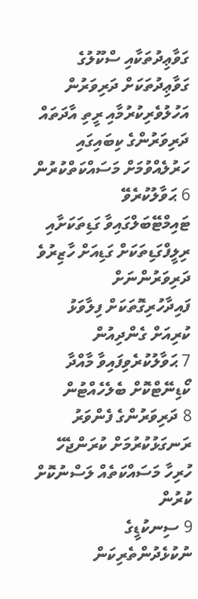ގަވާޢިދުތަކާއި ސްކޫލުގެ ގަވާޢިދުތަކަށް ދަރިވަރުން އަހުލުވެރިކުރުމާއި ރީތި އާދަތައް ދަރިވަރުންގެ ކިބައިގައި ހަރުލެއްވުމަށް މަސައްކަތްކުރުން
6 ޙަވާލުކުރެވޭ ޓައިމްޓޭބަލްގައިވާ ގަޑިތަކަށާއި ރިލީފްގަޑިތަކަށް ގަޑިއަށް ހާޒިރުވެ ދަރިވަރުންނަށް ފައިދާހުރިގޮތަކަށް ފިލާވަޅު ކުރިއަށް ގެންދިއުން
7 ޙަވާލުކުރެވިފައިވާ މާއްދާ ކޯޑިނޭޓްކޮށް ބެލެހެއްޓުން
8 ދަރިވަރުންގެ ފެންވަރު ރަނގަޅުކުރުމަށް ކުރަންޖެހޭ ހުރިހާ މަސައްކަތެއް ލަސްނުކޮށް ކުރުން
9 ސިނކުޑީގެ ނުކުޅެދުންތެރިކަން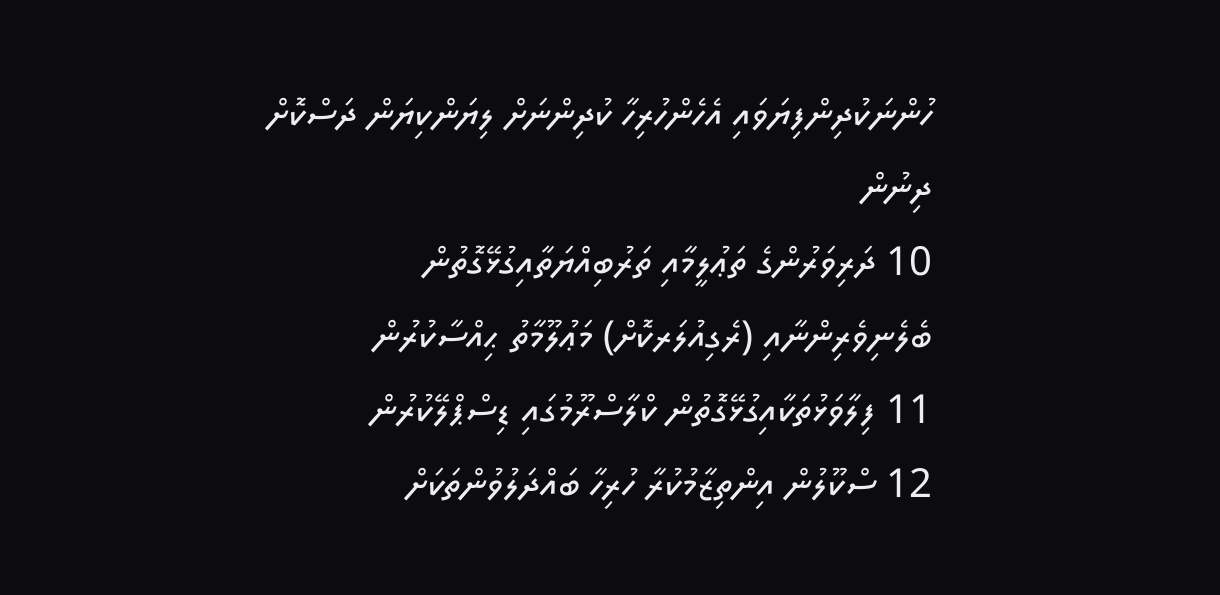ހުންނަކުދިންފިޔަވައި އެހެންހުރިހާ ކުދިންނަށް ލިޔަންކިޔަން ދަސްކޮށް ދިނުން
10 ދަރިވަރުންގެ ތަޢުލީމާއި ތަރުބިއްޔަތާއިގުޅޭގޮތުން ބެލެނިވެރިންނާއި (ރެގިއުލަރކޮށް) މަޢުލޫމާތު ޙިއްސާކުރުން
11 ފިލާވަޅުތަކާއިގުޅޭގޮތުން ކްލާސްރޫމުގައި ޑިސްޕްލޭކުރުން
12 ސްކޫލުން އިންތިޒާމުކުރާ ހުރިހާ ބައްދަލުވުންތަކަށް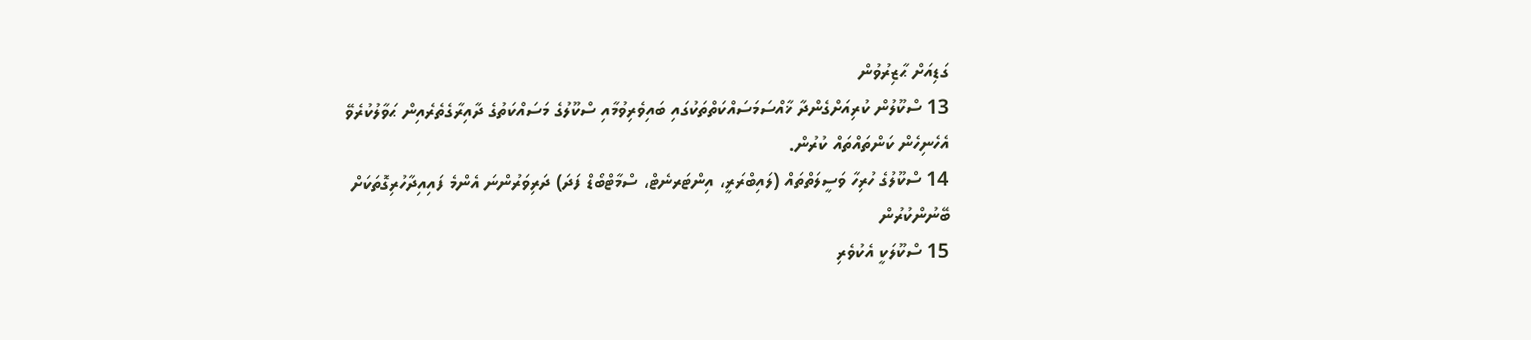ގަޑިއަށް ޙާޒިރުވުން
13 ސްކޫލުން ކުރިއަށްގެންދާ ޚާއްސަމަސައްކަތްތަކުގައި ބައިވެރިވުމާއި ސްކޫލުގެ މަސައްކަތުގެ ދާއިރާގެތެރެއިން ޙަވާލުކުރެވޭ އެހެނިހެން ކަންތައްތައް ކުރުން.
14 ސްކޫލުގެ ހުރިހާ ވަސީލަތްތައް (ލައިބްރަރީ، އިންޓަރނެޓް، ސްމާޓްބޯޑް ފަދަ) ދަރިވަރުންނަ އެންމެ ފައިއިދާހުރިގޮތަކަށް ބޭނުންކުރުން
15 ސްކޫލަކީ އެކުވެރި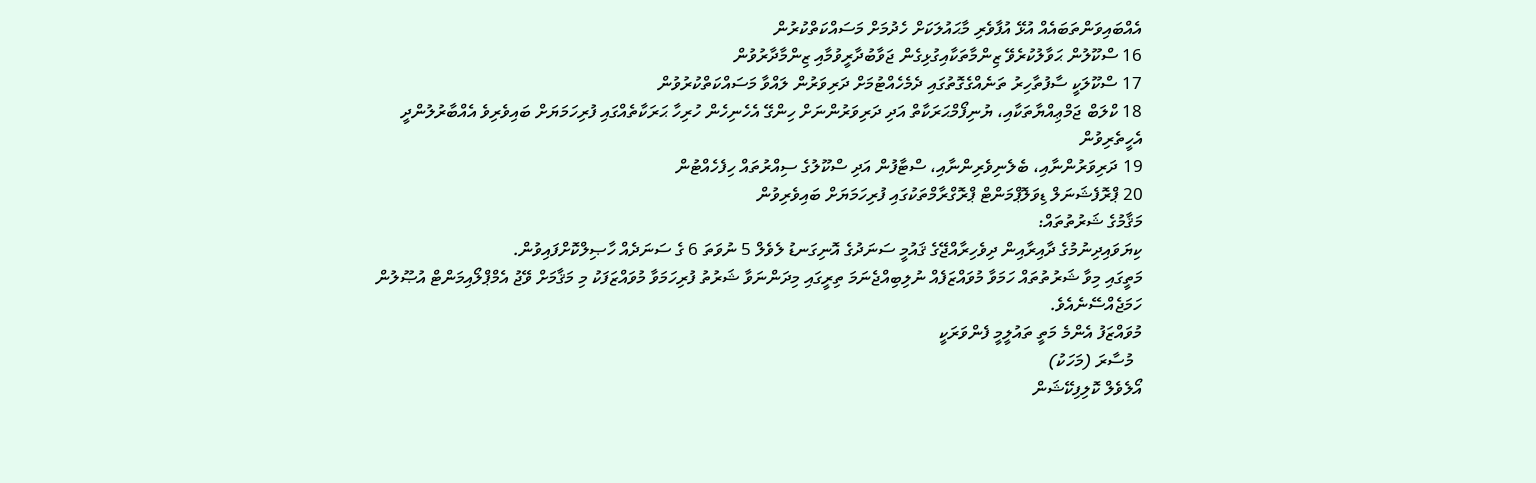އެއްބައިވަންތަބައެއް އުޅޭ އުފާވެރި މާޙައުލަކަށް ހެދުމަށް މަސައްކަތްކުރުން
16 ސްކޫލުން ޙަވާލުކުރެވޭ ޒިންމާތަކާއިގުޅިގެން ޖަވާބުދާރީވުމާއި ޒިންމާދާރުވުން
17 ސްކޫލަކީ ސާފުތާހިރު ތަނެއްގެގޮތުގައި ދެމެހެއްޓުމަށް ދަރިވަރުން ލައްވާ މަސައްކަތްކުރުވުން
18 ކްލަބް ޖަމްޢިއްޔާތަކާއި، ޔުނިފޯމްޙަރަކާތް އަދި ދަރިވަރުންނަށް ހިންގޭ އެހެނިހެން ހުރިހާ ޙަރަކާތެއްގައި ފުރިހަމަޔަށް ބައިވެރިވެ އެއްބާރުލުންދީ އެހީތެރިވުން
19 ދަރިވަރުންނާއި، ބެލެނިވެރިންނާއި، ސްޓާފުން އަދި ސްކޫލުގެ ސިއްރުތައް ހިފެހެއްޓުން
20 ޕްރޮފެޝަނަލް ޑިވަލޮޕްމަންޓް ޕްރޮގްރާމްތަކުގައި ފުރިހަމަޔަށް ބައިވެރިވުން
މަޤާމުގެ ޝަރުތުތައް:
ކިޔަވައިދިނުމުގެ ދާއިރާއިން ދިވެހިރާއްޖޭގެ ޤައުމީ ސަނަދުގެ އޮނިގަނޑު ލެވެލް 5 ނުވަތަ 6 ގެ ސަނަދެއް ހާޞިލްކޮށްފައިވުން.
މަތީގައި މިވާ ޝަރުތުތައް ހަމަވާ މުވައްޒަފެއް ނުލިބިއްޖެނަމަ ތިރީގައި މިދަންނަވާ ޝަރުތު ފުރިހަމަވާ މުވައްޒަފަކު މި މަޤާމަށް ވޭޖު އެމްޕްލޯއިމަންޓް އުޞޫލުން ހަމަޖެއްސޭނެއެވެ.
މުވައްޒަފު އެންމެ މަތީ ތައުލީމީ ފެންވަރަކީ
  މުސާރަ (މަހަކު)
އޯލެވެލް ކޮލިފިކޭޝަން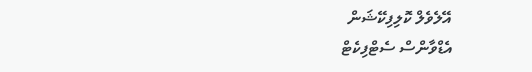އޭލެވެލް ކޮލިފިކޭޝަން
އެޑްވާންސް ސެޓްފިކެޓް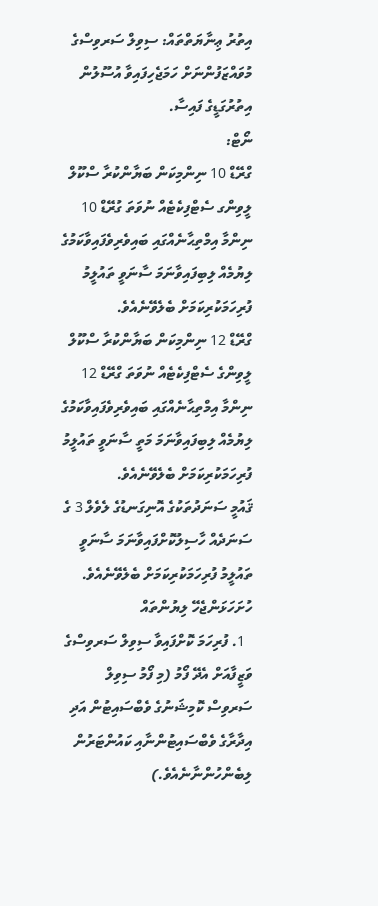އިތުރު ޢިނާޔަތްތައް: ސިވިލް ސަރވިސްގެ މުވައްޒަފުންނަށް ހަމަޖެހިފައިވާ އުސޫލުން އިތުރުގަޑީގެ ފައިސާ.
ނޯޓް:
ގްރޭޑް 10 ނިންމިކަން ބަޔާންކުރާ ސްކޫލް ލީވިންގ ސެޓްފިކެޓެއް ނުވަތަ ގުރޭޑް 10 ނިންމާ އިމްތިޙާނެއްގައި ބައިވެރިވެފައިވާކަމުގެ ލިޔުމެއް ލިބިފައިވާނަމަ ސާނަވީ ތައުލީމު ފުރިހަމަކުރިކަމަށް ބެލެވޭނެއެވެ.
ގްރޭޑް 12 ނިންމިކަން ބަޔާންކުރާ ސްކޫލް ލީވިންގެ ސެޓްފިކެޓެއް ނުވަތަ ގްރޭޑް 12 ނިންމާ އިމްތިޙާނެއްގައި ބައިވެރިވެފައިވާކަމުގެ ލިޔުމެއް ލިބިފައިވާނަމަ މަތީ ސާނަވީ ތައުލީމު ފުރިހަމަކުރިކަމަށް ބެލެވޭނެއެވެ.
ޤައުމީ ސަނަދުތަކުގެ އޮނިގަނޑުގެ ލެވެލް 3 ގެ ސަނަދެއް ހާސިލުކޮށްފައިވާނަމަ ސާނަވީ ތައުލީމު ފުރިހަމަކުރިކަމަށް ބެލެވޭނެއެވެ.
ހުށަހަޅަންޖެހޭ ލިޔުންތައް
  1. ފުރިހަމަ ކޮށްފައިވާ ސިވިލް ސަރވިސްގެ ވަޒީފާއަށް އެދޭ ފޯމު (މި ފޯމު ސިވިލް ސަރވިސް ކޮމިޝަނުގެ ވެބްސައިޓުން އަދި އިދާރާގެ ވެބްސައިޓުންނާއި ކައުންޓަރުން ލިބެންހުންނާނެއެވެ.)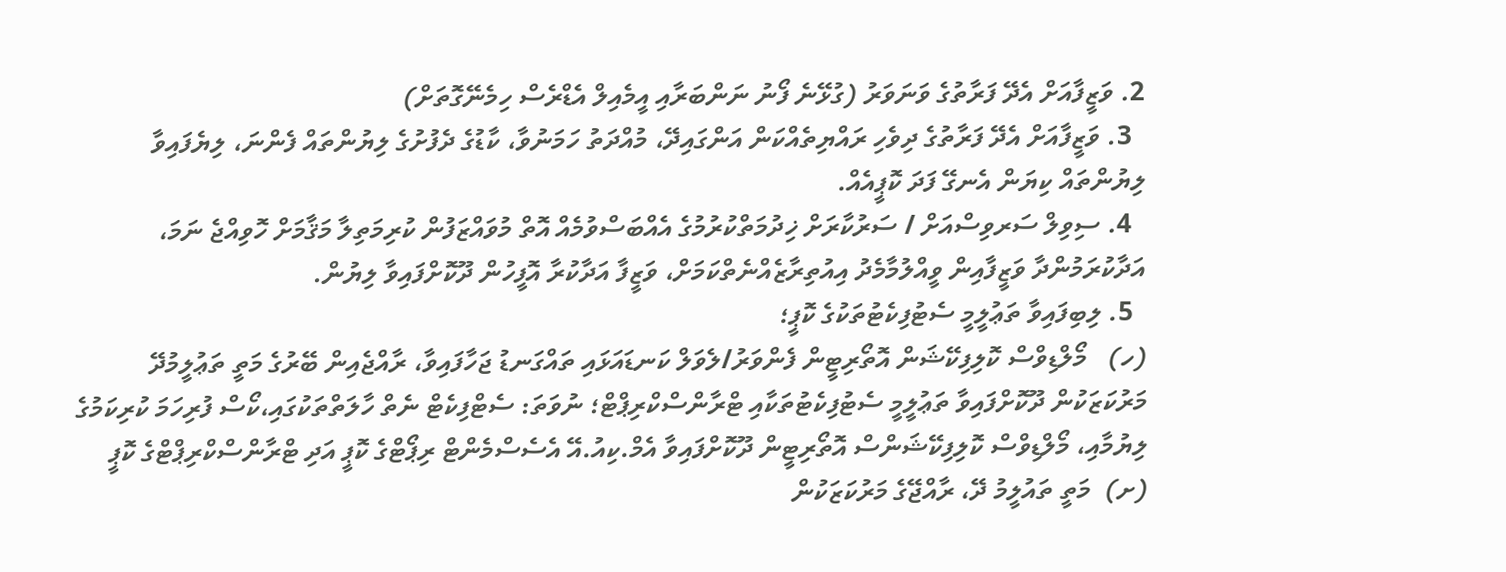2. ވަޒީފާއަށް އެދޭ ފަރާތުގެ ވަނަވަރު (ގުޅޭނެ ފޯނު ނަންބަރާއި އީމެއިލް އެޑްރެސް ހިމެނޭގޮތަށް)
  3. ވަޒީފާއަށް އެދޭ ފަރާތުގެ ދިވެހި ރައްޔިތެއްކަން އަންގައިދޭ، މުއްދަތު ހަމަނުވާ، ކާޑުގެ ދެފުށުގެ ލިޔުންތައް ފެންނަ، ލިޔެފައިވާ ލިޔުންތައް ކިޔަން އެނގޭ ފަދަ ކޮޕީއެއް.
  4. ސިވިލް ސަރވިސްއަށް / ސަރުކާރަށް ޚިދުމަތްކުރުމުގެ އެއްބަސްވުމެއް އޮތް މުވައްޒަފުން ކުރިމަތިލާ މަޤާމަށް ހޮވިއްޖެ ނަމަ، އަދާކުރަމުންދާ ވަޒީފާއިން ވީއްލުމާމެދު އިއުތިރާޒެއްނެތްކަމަށް، ވަޒީފާ އަދާކުރާ އޮފީހުން ދޫކޮށްފައިވާ ލިޔުން.
  5. ލިބިފައިވާ ތަޢުލީމީ ސެޓުފިކެޓުތަކުގެ ކޮޕީ؛
(ހ)   މޯލްޑިވްސް ކޮލިފިކޭޝަން އޮތޯރިޓީން ފެންވަރު/ލެވަލް ކަނޑައަޅައި ތައްގަނޑު ޖަހާފައިވާ، ރާއްޖެއިން ބޭރުގެ މަތީ ތަޢުލީމުދޭ މަރުކަޒަކުން ދޫކޮށްފައިވާ ތަޢުލީމީ ސެޓުފިކެޓުތަކާއި ޓްރާންސްކްރިޕްޓް؛ ނުވަތަ: ސެޓްފިކެޓް ނެތް ހާލަތްތަކުގައި،ކޯސް ފުރިހަމަ ކުރިކަމުގެ ލިޔުމާއި، މޯލްޑިވްސް ކޮލިފިކޭޝަންސް އޮތޯރިޓީން ދޫކޮށްފައިވާ އެމް.ކިއު.އޭ އެސެސްމެންޓް ރިޕޯޓްގެ ކޮޕީ އަދި ޓްރާންސްކްރިޕްޓްގެ ކޮޕީ
(ށ)  މަތީ ތައުލީމު ދޭ، ރާއްޖޭގެ މަރުކަޒަކުން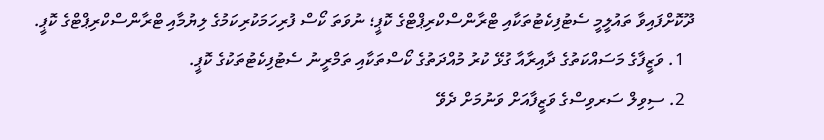ދޫކޮށްފައިވާ ތައުލީމީ ސެޓުފިކެޓުތަކާއި ޓްރާންސްކްރިޕްޓްގެ ކޮޕީ؛ ނުވަތަ ކޯސް ފުރިހަމަކުރިކަމުގެ ލިޔުމާއި ޓްރާންސްކްރިޕްޓްގެ ކޮޕީ.
  1. ވަޒީފާގެ މަސައްކަތުގެ ދާއިރާއާ ގުޅޭ ކުރު މުއްދަތުގެ ކޯސްތަކާއި ތަމްރީނު ސެޓުފިކެޓުތަކުގެ ކޮޕީ.
  2. ސިވިލް ސަރވިސްގެ ވަޒީފާއަށް ވަނުމަށް ދެވޭ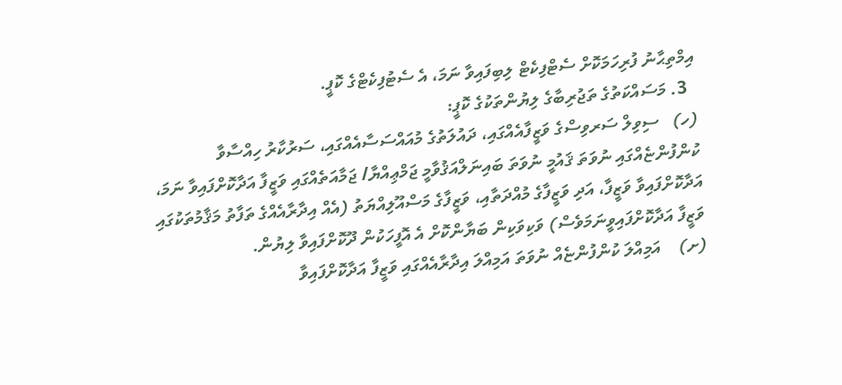އިމްތިޙާނު ފުރިހަމަކޮށް ސެޓްފިކެޓް ލިބިފައިވާ ނަމަ، އެ ސެޓުފިކެޓްގެ ކޮޕީ.
  3. މަސައްކަތުގެ ތަޖުރިބާގެ ލިޔުންތަކުގެ ކޮޕީ:
(ހ)   ސިވިލް ސަރވިސްގެ ވަޒީފާއެއްގައި، ދައުލަތުގެ މުއައްސަސާއެއްގައި، ސަރުކާރު ހިއްސާވާ ކުންފުންޏެއްގައި ނުވަތަ ޤައުމީ ނުވަތަ ބައިނަލްއަޤުވާމީ ޖަމްޢިއްޔާ/ ޖަމާއަތެއްގައި ވަޒީފާ އަދާކޮށްފައިވާ ނަމަ، އަދާކޮށްފައިވާ ވަޒީފާ، އަދި ވަޒީފާގެ މުއްދަތާއި، ވަޒީފާގެ މަސްއޫލިއްޔަތު (އެއް އިދާރާއެއްގެ ތަފާތު މަޤާމުތަކުގައި ވަޒީފާ އަދާކޮށްފައިވީނަމަވެސް) ވަކިވަކިން ބަޔާންކޮށް އެ އޮފީހަކުން ދޫކޮށްފައިވާ ލިޔުން.
(ށ)    އަމިއްލަ ކުންފުންޏެއް ނުވަތަ އަމިއްލަ އިދާރާއެއްގައި ވަޒީފާ އަދާކޮށްފައިވާ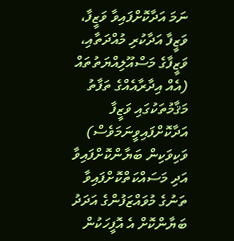ނަމަ އަދާކޮށްފައިވާ ވަޒީފާ، ވަޒީފާ އަދާކުރި މުއްދަތާއި، ވަޒީފާގެ މަސްއޫލިއްޔަތުތައް (އެއް އިދާރާއެއްގެ ތަފާތު މަޤާމުތަކުގައި ވަޒީފާ އަދާކޮށްފައިވީނަމަވެސް) ވަކިވަކިން ބަޔާންކޮށްފައިވާ އަދި މަސައްކަތްކޮށްފައިވާ ތަނުގެ މުވައްޒަފުންގެ އަދަދު ބަޔާންކޮށް އެ އޮފީހަކުން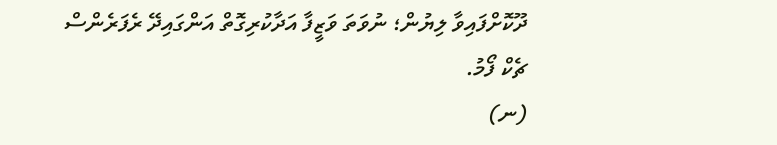ދޫކޮށްފައިވާ ލިޔުން؛ ނުވަތަ ވަޒީފާ އަދާކުރިގޮތް އަންގައިދޭ ރެފަރެންސް ޗެކް ފޯމު.
(ނ)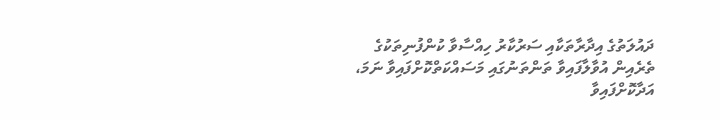ދައުލަތުގެ އިދާރާތަކާއި ސަރުކާރު ހިއްސާވާ ކުންފުނިތަކުގެ ތެރެއިން އުވާލާފައިވާ ތަންތަނުގައި މަސައްކަތްކޮށްފައިވާ ނަމަ،  އަދާކޮށްފައިވާ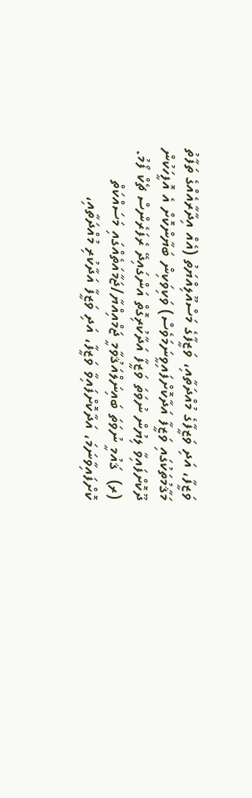ވަޒީފާ، އަދި ވަޒީފާގެ މުއްދަތާއި، ވަޒީފާގެ މަސްއޫލިއްޔަތު (އެއް އިދާރާއެއްގެ ތަފާތު މަޤާމުތަކުގައި ވަޒީފާ އަދާކޮށްފައިވީނަމަވެސް) ވަކިވަކިން ބަޔާންކޮށް އެ އޮފީހަކުން ދޫކޮށްފައިވާ ލިޔުން ނުވަތަ ވަޒީފާ އަދާކުރިގޮތް އަންގައިދޭ ރެފަރެންސް ޗެކް ފޯމު.
(ރ)  ޤައުމީ ނުވަތަ ބައިނަލްއަޤުވާމީ ޖަމްއިއްޔާ/ޖަމާއަތެއްގައި މަސައްކަތް ކޮށްފައިވާނަމަ، އަދާކޮށްފައިވާ ވަޒީފާ، އަދި ވަޒީފާ އަދާކުރި މުއްދަތާއި،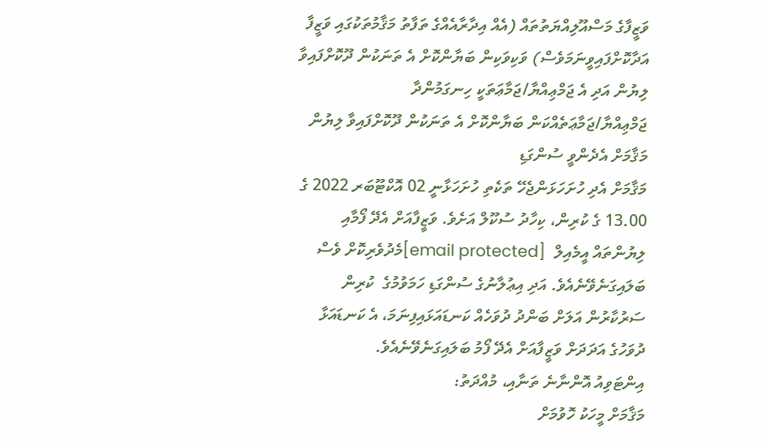ވަޒީފާގެ މަސްއޫލިއްޔަތުތައް (އެއް އިދާރާއެއްގެ ތަފާތު މަޤާމުތަކުގައި ވަޒީފާ އަދާކޮށްފައިވީނަމަވެސް) ވަކިވަކިން ބަޔާންކޮށް އެ ތަނަކުން ދޫކޮށްފައިވާ ލިޔުން އަދި އެ ޖަމްޢިއްޔާ/ޖަމާޢަތަކީ ހިނގަމުންދާ ޖަމްޢިއްޔާ/ޖަމާޢަތެއްކަން ބަޔާންކޮށް އެ ތަނަކުން ދޫކޮށްފައިވާ ލިޔުން
މަޤާމަށް އެދެންވީ ސުންގަޑި
މަޤާމަށް އެދި ހުށަހަޅަންޖެހޭ ތަކެތި ހުށަހަޅާނީ 02 އޮކްޓޫބަރ 2022 ގެ 13.00 ގެ ކުރިން، ކިހާދު ސުކޫލް އަށެވެ. ވަޒީފާއަށް އެދޭ ފޯމާއި ލިޔުންތައް އީމެއިލް  [email protected]މެދުވެރިކޮށް ވެސް ބަލައިގަނެވޭނެއެވެ. އަދި އިޢުލާނުގެ ސުންގަޑި ހަމަވުމުގެ  ކުރިން ސަރުކާރުން އަލަށް ބަންދު ދުވަހެއް ކަނޑައަޅައިފިނަމަ، އެ ކަނޑައަޅާ ދުވަހުގެ އަދަދަށް ވަޒީފާއަށް އެދޭ ފޯމު ބަލައިގަނެވޭނެއެވެ.
އިންޓަވިއު އޮންނާނެ ތަނާއި، މުއްދަތު:
މަޤާމަށް މީހަކު ހޮވުމަށް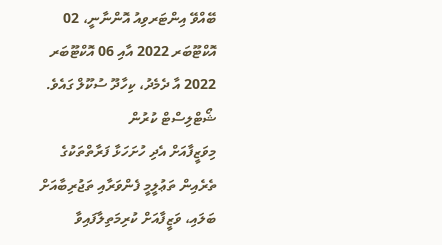ބޭއްވޭ އިންޓަރވިއު އޮންނާނީ، 02 އޮކްޓޫބަރ 2022 އާއި 06 އޮކްޓޫބަރ 2022 އާ ދެމެދު، ކިހާދޫ ސުކޫލް ގައެވެ.
ޝޯޓްލިސްޓް ކުރުން
މިވަޒީފާއަށް އެދި ހުށަހަޅާ ފަރާތްތަކުގެ ތެރެއިން ތަޢުލީމީ ފެންވަރާއި ތަޖުރިބާއަށް ބަލައި، ވަޒީފާއަށް ކުރިމަތިލާފައިވާ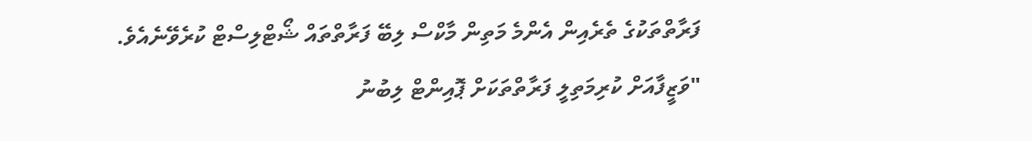ފަރާތްތަކުގެ ތެރެއިން އެންމެ މަތިން މާކްސް ލިބޭ ފަރާތްތައް ޝޯޓްލިސްޓް ކުރެވޭނެއެވެ.
"ވަޒީފާއަށް ކުރިމަތިލީ ފަރާތްތަކަށް ޕޮއިންޓް ލިބުނު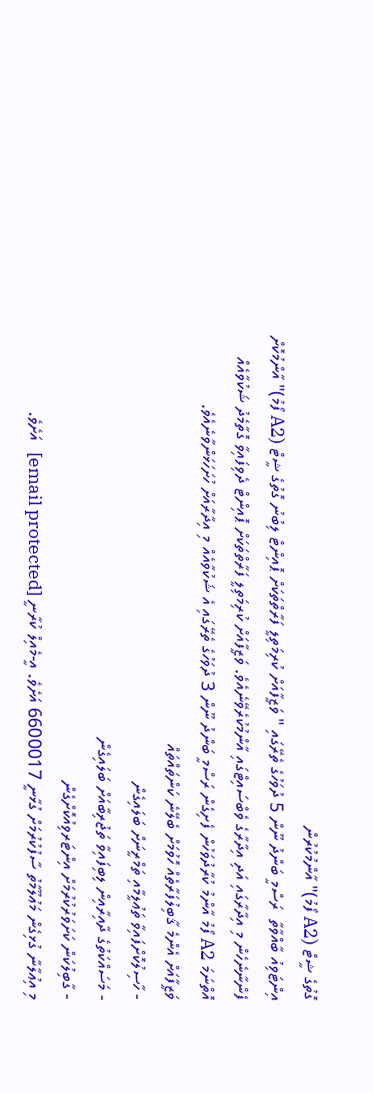ގޮތުގެ ޝީޓް (A2 ފޯމު)" އާންމުކުރުން
އިންޓަވިއު ބާއްވާތާ  ރަސްމީ ބަންދު ނޫން 5 ދުވަހުގެ ތެރޭގައި " ވަޒީފާއަށް ކުރިމަތިލީ ފަރާތްތަކަށް ޕޮއިންޓް ލިބުނު ގޮތުގެ ޝީޓް (A2 ފޯމު)" އާންމުކޮށް ފެންނާނެހެން މި އިދާރާގައި އަދި އިދާރާގެ ވެބްސައިޓްގައި އާންމުކުރެވޭނެއެވެ. ވަޒީފާއަށް ކުރިމަތިލީ ފަރާތްތަކަށް ޕޮއިންޓް ދެވިފައިވާ ގޮތާމެދު ޝަކުވާއެއް އޮތްނަމަ A2 ފޯމު އާންމު ކުރާދުވަހުން ފެށިގެން ރަސްމީ ބަންދު ނޫން 3 ދުވަހުގެ ތެރޭގައި އެ ޝަކުވާއެއް މި އިދާރާއަށް ހުށަހަޅަންވާނެއެވެ.
ވަޒީފާއަށް އެންމެ ޤާބިލުފަރާތެއް ހޮވުމަށް ބެލޭނެ ކަންތައްތައް
- ހާސިލުކޮށްފައިވާ ތަޢުލީމާއި ތަމްރީނަށް ބަލައިގެން
- މަސައްކަތުގެ ދާއިރާއިން ލިބިފައިވާ ތަޖުރިބާއަށް ބަލައިގެން
- ގާބިލުކަން ކަށަވަރުކުރުމަށް އިންޓަރވިއުކޮށްގެން
މި އިޢުލާނާ ގުޅިގެން މަޢުލޫމާތު ސާފުކުރުމަށް ގުޅާނީ 6600017 އަށެވެ. އީ-މެއިލް ކުރާނީ [email protected]   އަށެވެ.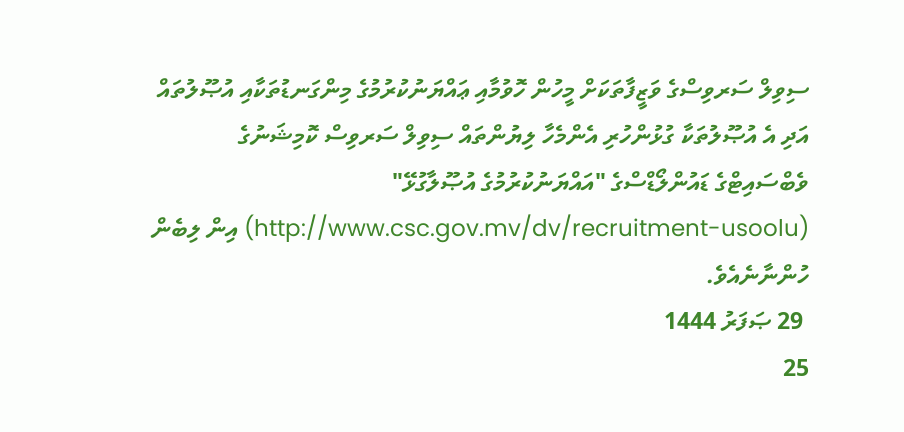ސިވިލް ސަރވިސްގެ ވަޒީފާތަކަށް މީހުން ހޮވުމާއި ޢައްޔަނުކުރުމުގެ މިންގަނޑުތަކާއި އުޞޫލުތައް އަދި އެ އުޞޫލުތަކާ ގުޅުންހުރި އެންމެހާ ލިޔުންތައް ސިވިލް ސަރވިސް ކޮމިޝަނުގެ ވެބްސައިޓްގެ ޑައުންލޯޑްސްގެ "އައްޔަނުކުރުމުގެ އުޞޫލާގުޅޭ" (http://www.csc.gov.mv/dv/recruitment-usoolu) އިން ލިބެން ހުންނާނެއެވެ.
 29 ޞަފަރު 1444
25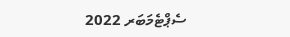ސެޕްޓެމަބަރ 2022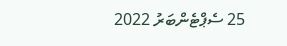25 ސެޕްޓެންބަރު 2022